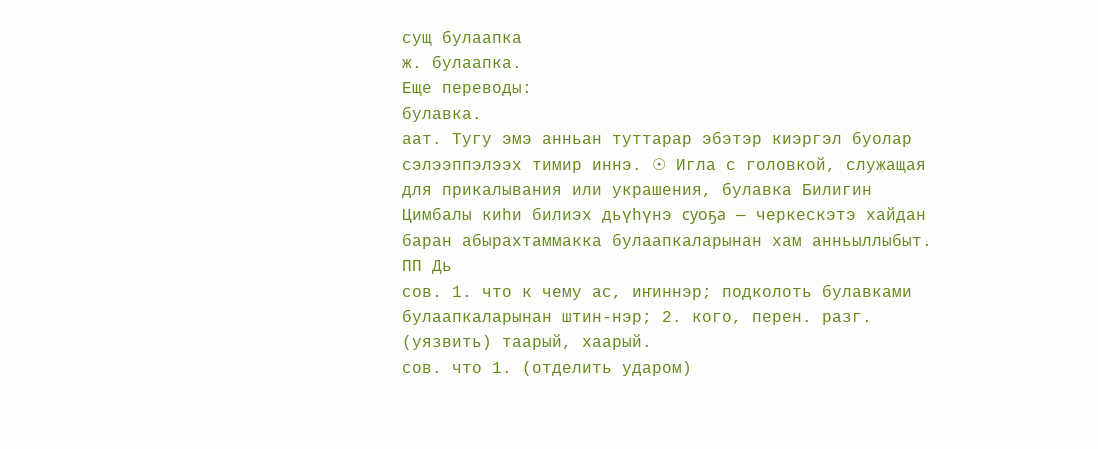сущ булаапка
ж. булаапка.
Еще переводы:
булавка.
аат. Тугу эмэ анньан туттарар эбэтэр киэргэл буолар сэлээппэлээх тимир иннэ. ☉ Игла с головкой, служащая для прикалывания или украшения, булавка Билигин Цимбалы киһи билиэх дьүһүнэ суоҕа — черкескэтэ хайдан баран абырахтаммакка булаапкаларынан хам анньыллыбыт. ПП Дь
сов. 1. что к чему ас, иҥиннэр; подколоть булавками булаапкаларынан штин-нэр; 2. кого, перен. разг. (уязвить) таарый, хаарый.
сов. что 1. (отделить ударом)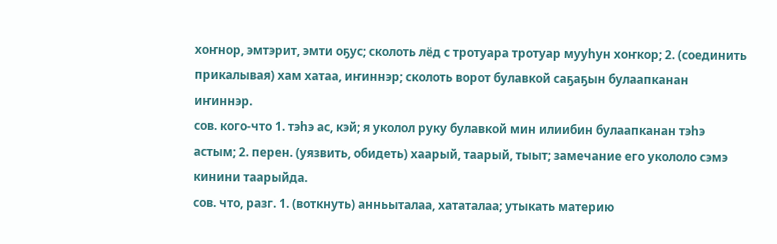хоҥнор, эмтэрит, эмти оҕус; сколоть лёд с тротуара тротуар мууһун хоҥкор; 2. (соединить прикалывая) хам хатаа, иҥиннэр; сколоть ворот булавкой саҕаҕын булаапканан иҥиннэр.
сов. кого-что 1. тэһэ ас, кэй; я уколол руку булавкой мин илиибин булаапканан тэһэ астым; 2. перен. (уязвить, обидеть) хаарый, таарый, тыыт; замечание его укололо сэмэ кинини таарыйда.
сов. что, разг. 1. (воткнуть) анньыталаа, хататалаа; утыкать материю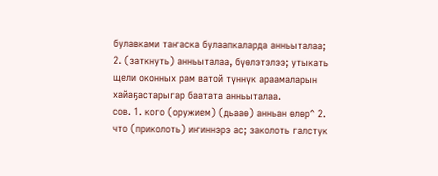булавками таҥаска булаапкаларда анньыталаа; 2. (заткнуть) анньыталаа, бүөлэтэлээ; утыкать щели оконных рам ватой түннүк араамаларын хайаҕастарыгар баатата анньыталаа.
сов. 1. кого (оружием) (дьааө) анньан өлөр^ 2. что (приколоть) иҥиннэрэ ас; заколоть галстук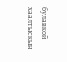булавкой хаалтыскын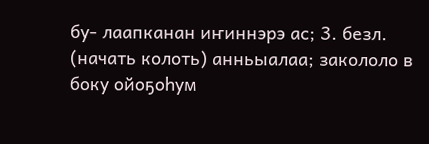бу- лаапканан иҥиннэрэ ас; 3. безл. (начать колоть) анньыалаа; закололо в боку ойоҕоһум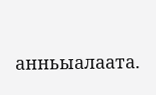анньыалаата.